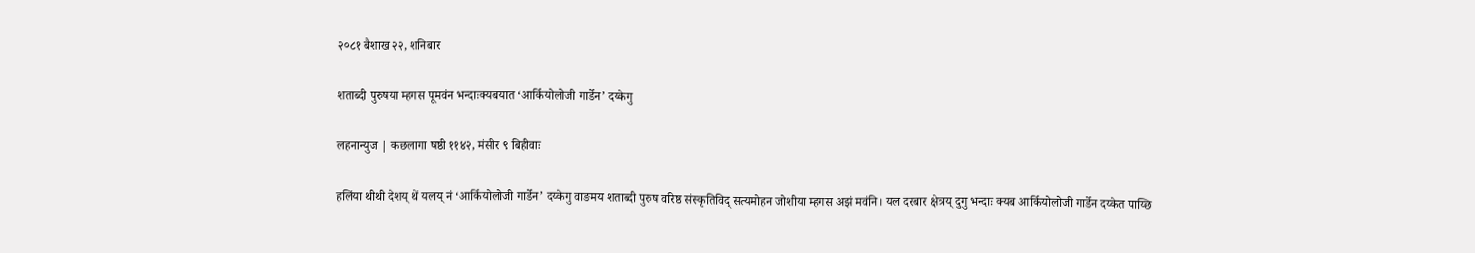२०८१ बैशाख २२, शनिबार

शताब्दी पुरुषया म्हगस पूमवंन भन्दाःक्यबयात ‘आर्कियोलोजी गार्डेन’ दय्केगु

लहनान्युज | कछलागा षष्ठी ११४२, मंसीर ९ बिहीवाः

हलिंया थीथी देशय् थें यलय् नं ‘आर्कियोलोजी गार्डेन’ दय्केगु वाङमय शताब्दी पुरुष वरिष्ठ संस्कृतिविद् सत्यमोहन जोशीया म्हगस अझं मवंनि। यल दरबार क्षेत्रय् दुगु भन्दाः क्यब आर्कियोलोजी गार्डेन दय्केत पाय्छि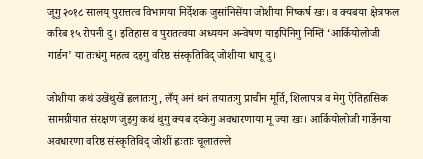जूगु २०१८ सालय् पुरात्तत्व विभागया निर्देशक जुसांनिसेंया जोशीया निष्कर्ष खः। व क्यबया क्षेत्रफल करिब १५ रोपनी दु। इतिहास व पुरातत्वया अध्ययन अन्वेषण याइपिनिगु निम्तिं ‘आर्कियोलोजी गार्डन’ या तःधंगु महत्व दइगु वरिष्ठ संस्कृतिविद् जोशीया धापू दु।

जोशीया कथं उखेंथुखें ह्वलातःगु, लँय् अनं थनं तयातःगु प्राचीन मूर्ति, शिलापत्र व मेगु ऐतिहासिक सामग्रीयात संरक्षण जुइगु कथं थुगु क्यब दय्केगु अवधारणाया मू ज्या खः। आर्कियोलोजी गार्डेनया अवधारणा वरिष्ठ संस्कृतिविद् जोशीं ह्वःताः चूलातल्ले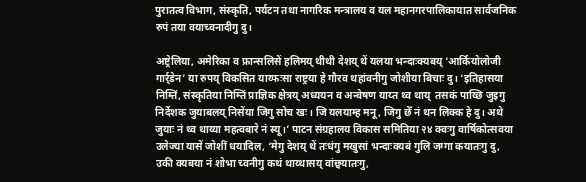पुरातत्व विभाग, संस्कृति, पर्यटन तथा नागरिक मन्त्रालय व यल महानगरपालिकायात सार्वजनिक रुपं तया वयाच्वनादीगु दु।

अष्ट्रेलिया, अमेरिका व फ्रान्सलिसें हलिमय् थीथी देशय् थें यलया भन्दाःक्यबय् ‘आर्कियोलोजी गार्र्डेन’ या रुपय् विकसित याय्फःसा राष्ट्रया हे गौरव थहांवनीगु जोशीया बिचाः दु। ‘इतिहासया निम्तिं, संस्कृतिया निम्तिं प्राज्ञिक क्षेत्रय् अध्ययन व अन्वेषण याय्त थ्व थाय्  तसकं पाय्छि जुइगु निर्देशक जुयाबलय् निसेंया जिगु सोच खः। जि यलयाम्ह मनू, जिगु छेँ नं थन लिक्क हे दु। अथे जुयाः नं थ्व थाय्या महत्वबारे नं स्यू।’ पाटन संग्रहालय विकास समितिया २४ क्वःगु वार्षिकोत्सवया उलेज्या यासें जोशीं धयादिल, ‘मेगु देशय् थें तःधंगु मखुसां भन्दाःक्यबं गुलि जग्गा कयातःगु दु, उकी क्यबया नं शोभा च्वनीगु कथं थाय्थासय् वांछ्वयातःगु,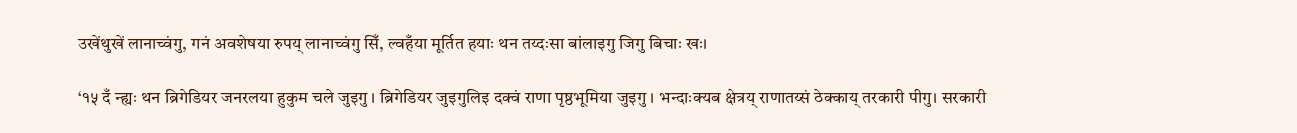उखेंथुखें लानाच्वंगु, गनं अवशेषया रुपय् लानाच्वंगु सिँ, ल्वहँया मूर्तित हयाः थन तय्दःसा बांलाइगु जिगु बिचाः खः।

‘१५ दँ न्ह्यः थन ब्रिगेडियर जनरलया हुकुम चले जुइगु । ब्रिगेडियर जुइगुलिइ दक्वं राणा पृष्ठभूमिया जुइगु । भन्दाःक्यब क्षेत्रय् राणातय्सं ठेक्काय् तरकारी पीगु। सरकारी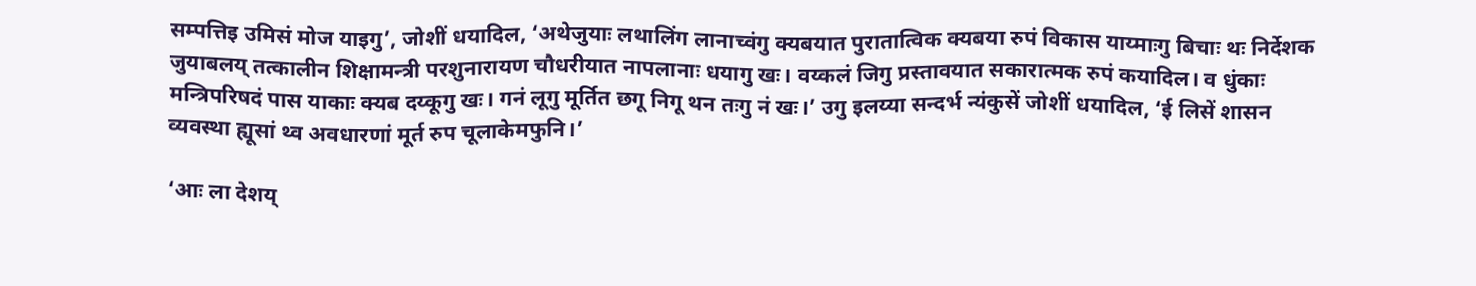सम्पत्तिइ उमिसं मोज याइगु’, जोशीं धयादिल, ‘अथेजुयाः लथालिंग लानाच्वंगु क्यबयात पुरातात्विक क्यबया रुपं विकास याय्माःगु बिचाः थः निर्देशक जुयाबलय् तत्कालीन शिक्षामन्त्री परशुनारायण चौधरीयात नापलानाः धयागु खः। वय्कलं जिगु प्रस्तावयात सकारात्मक रुपं कयादिल। व धुंकाः मन्त्रिपरिषदं पास याकाः क्यब दय्कूगु खः। गनं लूगु मूर्तित छगू निगू थन तःगु नं खः।’ उगु इलय्या सन्दर्भ न्यंकुसें जोशीं धयादिल, ‘ई लिसें शासन व्यवस्था ह्यूसां थ्व अवधारणां मूर्त रुप चूलाकेमफुनि।’

‘आः ला देशय्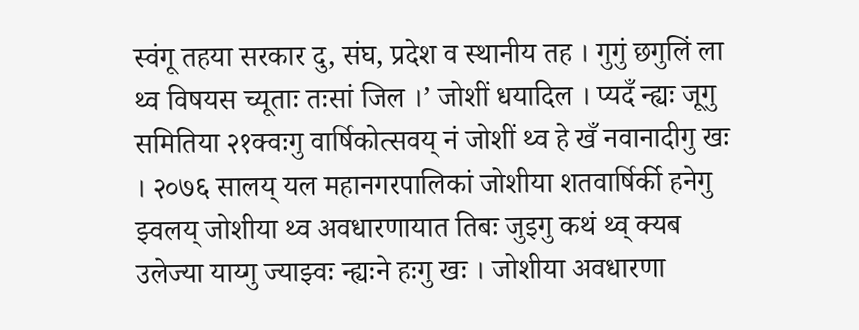स्वंगू तहया सरकार दु, संघ, प्रदेश व स्थानीय तह । गुगुं छगुलिं ला थ्व विषयस च्यूताः तःसां जिल ।’ जोशीं धयादिल । प्यदँ न्ह्यः जूगु समितिया २१क्वःगु वार्षिकोत्सवय् नं जोशीं थ्व हे खँ नवानादीगु खः । २०७६ सालय् यल महानगरपालिकां जोशीया शतवार्षिर्की हनेगु झ्वलय् जोशीया थ्व अवधारणायात तिबः जुइगु कथं थ्व् क्यब उलेज्या याय्गु ज्याझ्वः न्ह्यःने हःगु खः । जोशीया अवधारणा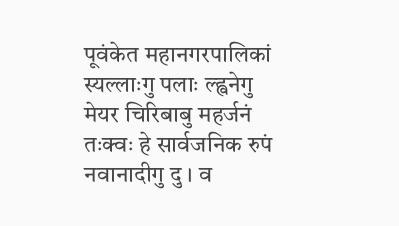पूवंकेत महानगरपालिकां स्यल्लाःगु पलाः ल्ह्वनेगु मेयर चिरिबाबु महर्जनं तःक्वः हे सार्वजनिक रुपं नवानादीगु दु । व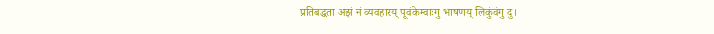प्रतिबद्धता अझं नं व्यवहारय् पूवंकेम्वाःगु भाषणय् लिकुंवंगु दु।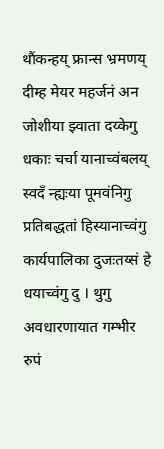थौंकन्हय् फ्रान्स भ्रमणय् दीम्ह मेयर महर्जनं अन जोशीया झ्वाता दय्केगु धकाः चर्चा यानाच्वंबलय् स्वदँ न्ह्यःया पूमवंनिगु प्रतिबद्धतां हिस्यानाच्वंगु कार्यपालिका दुजःतय्सं हे धयाच्वंगु दु । थुगु अवधारणायात गम्भीर रुपं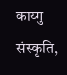काय्गु संस्कृति,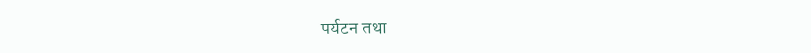पर्यटन तथा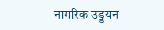नागरिक उड्डयन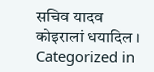सचिव यादव कोइरालां धयादिल ।
Categorized in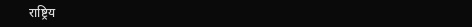राष्ट्रिय